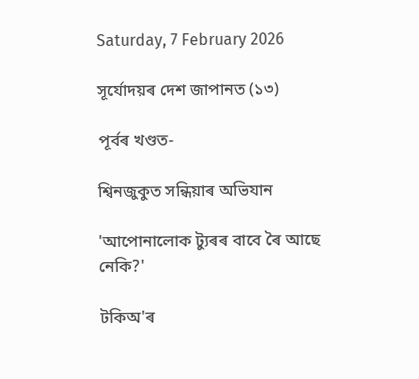Saturday, 7 February 2026

সূৰ্যোদয়ৰ দেশ জাপানত (১৩)

পূৰ্বৰ খণ্ডত-

শ্বিনজুকুত সন্ধিয়াৰ অভিযান

'আপোনালোক ট্যুৰৰ বাবে ৰৈ আছে নেকি?'

টকিঅ'ৰ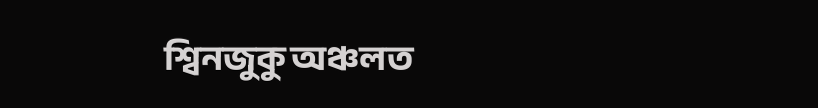শ্বিনজুকু অঞ্চলত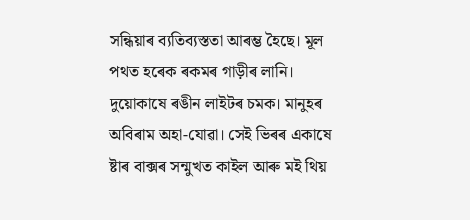সন্ধিয়াৰ ব্যতিব্যস্ততা আৰম্ভ হৈছে। মূল পথত হৰেক ৰকমৰ গাড়ীৰ লানি। দুয়োকাষে ৰঙীন লাইটৰ চমক। মানুহৰ অবিৰাম অহা-যোৱা। সেই ভিৰৰ একাষে ষ্টাৰ বাক্সৰ সন্মুখত কাইল আৰু মই থিয়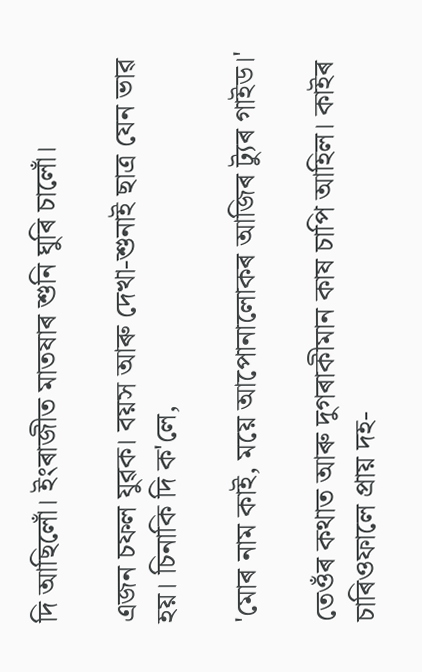দি আছিলোঁ। ইংৰাজীত মাতষাৰ শুনি ঘুৰি চালোঁ।

এজন চফল যুৱক। বয়স আৰু দেখা-শুনাই ছাত্ৰ যেন ভাৱ হয়। চিনাকি দি ক'লে,

'মোৰ নাম কাই, ময়ে আপোনালোকৰ আজিৰ ট্যুৰ গাইড।'

তেওঁৰ কথাত আৰু দুগৰাকীমান কাষ চাপি আহিল। কাইৰ চাৰিওফালে প্ৰায় দহ-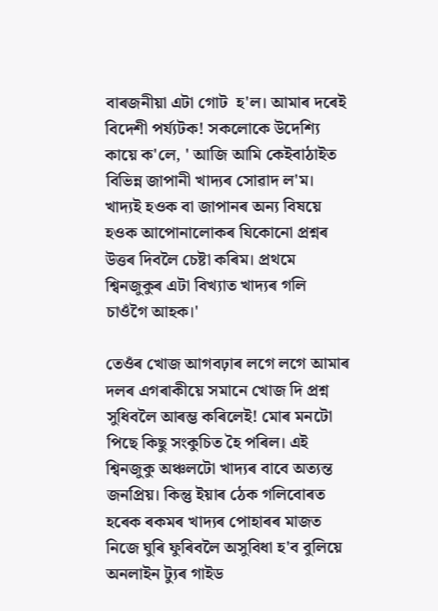বাৰজনীয়া এটা গোট  হ'ল। আমাৰ দৰেই বিদেশী পৰ্য্যটক! সকলোকে উদেশ্যি কায়ে ক'লে, ' আজি আমি কেইবাঠাইত বিভিন্ন জাপানী খাদ্যৰ সোৱাদ ল'ম। খাদ্যই হওক বা জাপানৰ অন্য বিষয়ে হওক আপোনালোকৰ যিকোনো প্ৰশ্নৰ উত্তৰ দিবলৈ চেষ্টা কৰিম। প্ৰথমে শ্বিনজুকুৰ এটা বিখ্যাত খাদ্যৰ গলি চাওঁগৈ আহক।'

তেওঁৰ খোজ আগবঢ়াৰ লগে লগে আমাৰ দলৰ এগৰাকীয়ে সমানে খোজ দি প্ৰশ্ন সুধিবলৈ আৰম্ভ কৰিলেই! মোৰ মনটো পিছে কিছু সংকুচিত হৈ পৰিল। এই শ্বিনজুকু অঞ্চলটো খাদ্যৰ বাবে অত্যন্ত জনপ্ৰিয়। কিন্তু ইয়াৰ ঠেক গলিবোৰত হৰেক ৰকমৰ খাদ্যৰ পোহাৰৰ মাজত নিজে ঘুৰি ফুৰিবলৈ অসুবিধা হ'ব বুলিয়ে অনলাইন ট্যুৰ গাইড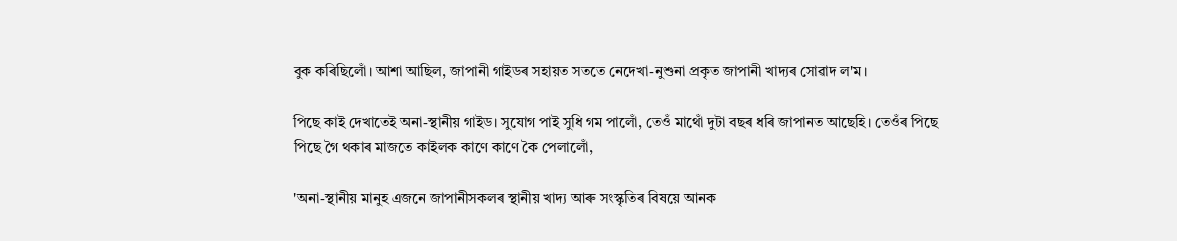বুক কৰিছিলোঁ। আশা আছিল, জাপানী গাইডৰ সহায়ত সততে নেদেখা-নুশুনা প্ৰকৃত জাপানী খাদ্যৰ সোৱাদ ল'ম।

পিছে কাই দেখাতেই অনা-স্থানীয় গাইড। সুযোগ পাই সুধি গম পালোঁ, তেওঁ মাথোঁ দুটা বছৰ ধৰি জাপানত আছেহি। তেওঁৰ পিছে পিছে গৈ থকাৰ মাজতে কাইলক কাণে কাণে কৈ পেলালোঁ,

'অনা-স্থানীয় মানুহ এজনে জাপানীসকলৰ স্থানীয় খাদ্য আৰু সংস্কৃতিৰ বিষয়ে আনক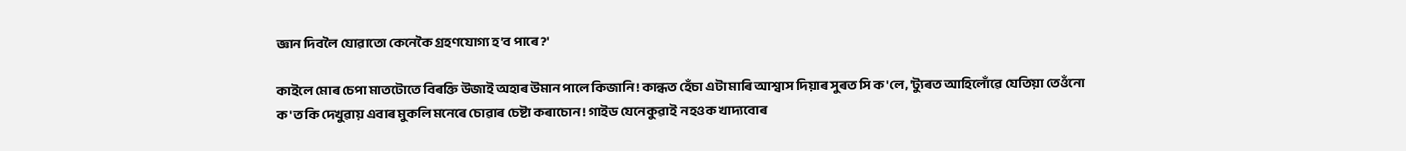জ্ঞান দিবলৈ যোৱাতো কেনেকৈ গ্ৰহণযোগ্য হ'ব পাৰে?'

কাইলে মোৰ চেপা মাতটোতে বিৰক্তি উজাই অহাৰ উমান পালে কিজানি! কান্ধত হেঁচা এটা মাৰি আশ্বাস দিয়াৰ সুৰত সি ক'লে, 'ট্যুৰত আহিলোঁৱে যেতিয়া তেওঁনো ক'ত কি দেখুৱায় এবাৰ মুকলি মনেৰে চোৱাৰ চেষ্টা কৰাচোন! গাইড যেনেকুৱাই  নহওক খাদ্যবোৰ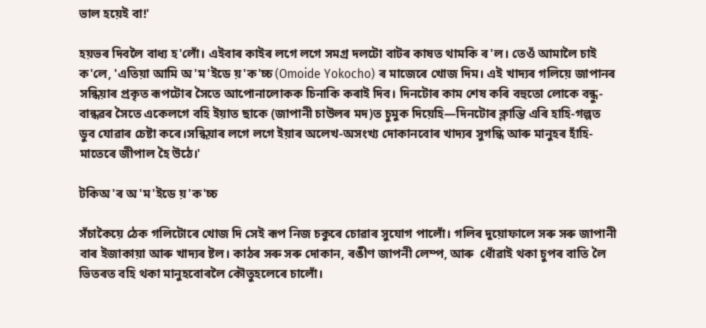ভাল হয়েই বা!'

হয়ভৰ দিবলৈ বাধ্য হ'লোঁ। এইবাৰ কাইৰ লগে লগে সমগ্ৰ দলটো বাটৰ কাষত থামকি ৰ'ল। তেওঁ আমালৈ চাই ক'লে, 'এতিয়া আমি অ'ম'ইডে য়'ক'চ্চ (Omoide Yokocho) ৰ মাজেৰে খোজ দিম। এই খাদ্যৰ গলিয়ে জাপানৰ সন্ধিয়াৰ প্ৰকৃত ৰূপটোৰ সৈতে আপোনালোকক চিনাকি কৰাই দিব। দিনটোৰ কাম শেষ কৰি বহুতো লোকে বন্ধু-বান্ধৱৰ সৈতে একেলগে বহি ইয়াত ছাকে (জাপানী চাউলৰ মদ)ত চুমুক দিয়েহি—দিনটোৰ ক্লান্তি এৰি হাহি-গল্পত ডুব যোৱাৰ চেষ্টা কৰে।সন্ধিয়াৰ লগে লগে ইয়াৰ অলেখ-অসংখ্য দোকানবোৰ খাদ্যৰ সুগন্ধি আৰু মানুহৰ হাঁহি-মাতেৰে জীপাল হৈ উঠে।'

টকিঅ'ৰ অ'ম'ইডে য়'ক'চ্চ

সঁচাকৈয়ে ঠেক গলিটোৰে খোজ দি সেই ৰূপ নিজ চকুৰে চোৱাৰ সুযোগ পালোঁ। গলিৰ দুয়োফালে সৰু সৰু জাপানী বাৰ ইজাকায়া আৰু খাদ্যৰ ষ্টল। কাঠৰ সৰু সৰু দোকান, ৰঙীণ জাপনী লেম্প, আৰু  ধোঁৱাই থকা চুপৰ বাতি লৈ ভিতৰত বহি থকা মানুহবোৰলৈ কৌতুহলেৰে চালোঁ।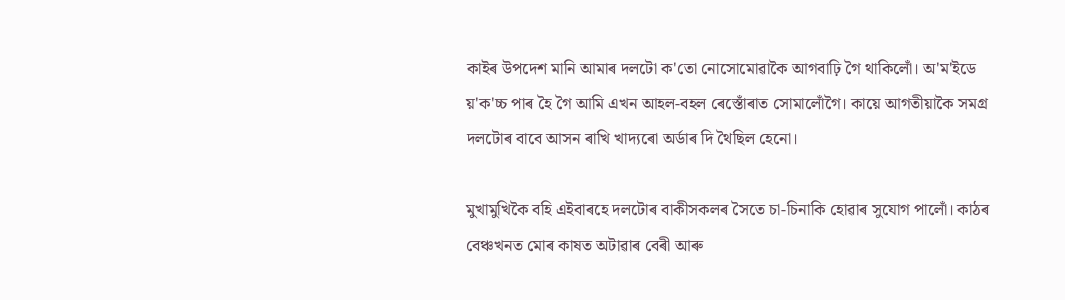কাইৰ উপদেশ মানি আমাৰ দলটো ক'তো নোসোমোৱাকৈ আগবাঢ়ি গৈ থাকিলোঁ। অ'ম'ইডে য়'ক'চ্চ পাৰ হৈ গৈ আমি এখন আহল-বহল ৰেস্তোঁৰাত সোমালোঁগৈ। কায়ে আগতীয়াকৈ সমগ্ৰ দলটোৰ বাবে আসন ৰাখি খাদ্যৰো অৰ্ডাৰ দি থৈছিল হেনো।

মুখামুখিকৈ বহি এইবাৰহে দলটোৰ বাকীসকলৰ সৈতে চা-চিনাকি হোৱাৰ সুযোগ পালোঁ। কাঠৰ বেঞ্চখনত মোৰ কাষত অটাৱাৰ বেৰী আৰু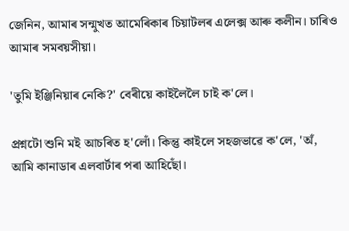জেনিন, আমাৰ সন্মুখত আমেৰিকাৰ চিয়াটলৰ এলেক্স আৰু কলীন। চাৰিও আমাৰ সমবয়সীয়া।

'তুমি ইঞ্জিনিয়াৰ নেকি?' বেৰীয়ে কাইলৈলৈ চাই ক'লে।

প্ৰশ্নটো শুনি মই আচৰিত হ'লোঁ। কিন্তু কাইলে সহজভাৱে ক'লে, 'অঁ, আমি কানাডাৰ এলবাৰ্টাৰ পৰা আহিছোঁ।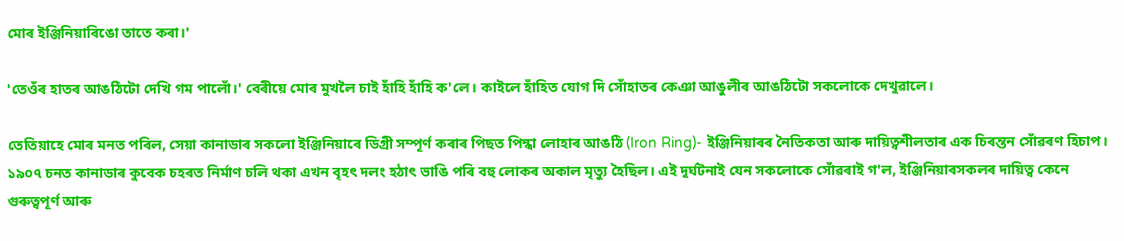মোৰ ইঞ্জিনিয়াৰিঙো তাতে কৰা।'

'তেওঁৰ হাতৰ আঙঠিটো দেখি গম পালোঁ।' বেৰীয়ে মোৰ মুখলৈ চাই হাঁহি হাঁহি ক'লে। কাইলে হাঁহিত যোগ দি সোঁহাতৰ কেঞা আঙুলীৰ আঙঠিটো সকলোকে দেখুৱালে।

তেতিয়াহে মোৰ মনত পৰিল, সেয়া কানাডাৰ সকলো ইঞ্জিনিয়াৰে ডিগ্ৰী সম্পূৰ্ণ কৰাৰ পিছত পিন্ধা লোহাৰ আঙঠি (Iron Ring)- ইঞ্জিনিয়াৰৰ নৈতিকতা আৰু দায়িত্বশীলতাৰ এক চিৰন্তন সোঁৱৰণ হিচাপ। ১৯০৭ চনত কানাডাৰ কুবেক চহৰত নিৰ্মাণ চলি থকা এখন বৃহৎ দলং হঠাৎ ভাঙি পৰি বহু লোকৰ অকাল মৃত্যু হৈছিল। এই দূৰ্ঘটনাই যেন সকলোকে সোঁৱৰাই গ'ল, ইঞ্জিনিয়াৰসকলৰ দায়িত্ব কেনে গুৰুত্বপূৰ্ণ আৰু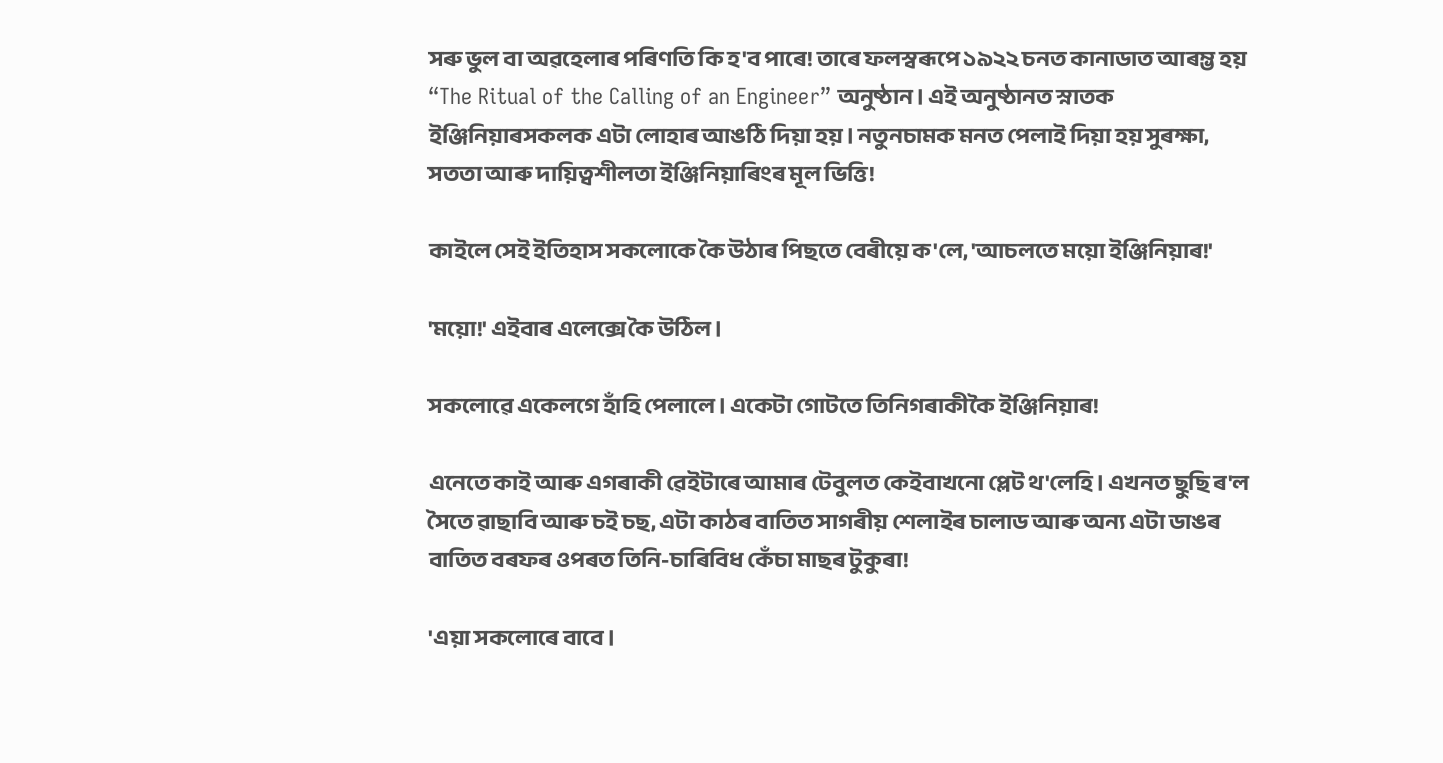সৰু ভুল বা অৱহেলাৰ পৰিণতি কি হ'ব পাৰে! তাৰে ফলস্বৰূপে ১৯২২ চনত কানাডাত আৰম্ভ হয় “The Ritual of the Calling of an Engineer” অনুষ্ঠান। এই অনুষ্ঠানত স্নাতক ইঞ্জিনিয়াৰসকলক এটা লোহাৰ আঙঠি দিয়া হয়। নতুনচামক মনত পেলাই দিয়া হয় সুৰক্ষা, সততা আৰু দায়িত্বশীলতা ইঞ্জিনিয়াৰিংৰ মূল ভিত্তি!

কাইলে সেই ইতিহাস সকলোকে কৈ উঠাৰ পিছতে বেৰীয়ে ক'লে, 'আচলতে ময়ো ইঞ্জিনিয়াৰ!'

'ময়ো!' এইবাৰ এলেক্সে কৈ উঠিল।

সকলোৱে একেলগে হাঁহি পেলালে। একেটা গোটতে তিনিগৰাকীকৈ ইঞ্জিনিয়াৰ!

এনেতে কাই আৰু এগৰাকী ৱেইটাৰে আমাৰ টেবুলত কেইবাখনো প্লেট থ'লেহি। এখনত ছুছি ৰ'ল সৈতে ৱাছাবি আৰু চই চছ, এটা কাঠৰ বাতিত সাগৰীয় শেলাইৰ চালাড আৰু অন্য এটা ডাঙৰ বাতিত বৰফৰ ওপৰত তিনি-চাৰিবিধ কেঁচা মাছৰ টুকুৰা!

'এয়া সকলোৰে বাবে।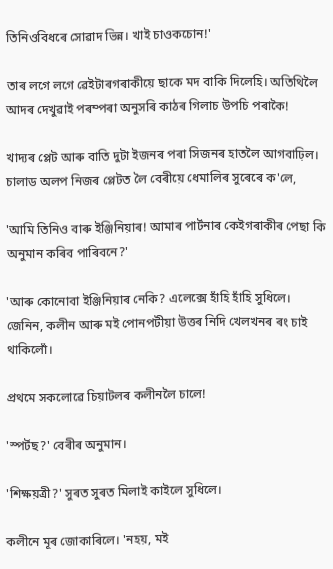তিনিওবিধৰে সোৱাদ ভিন্ন। খাই চাওকচোন!'

তাৰ লগে লগে ৱেইটাৰগৰাকীয়ে ছাকে মদ বাকি দিলেহি। অতিথিলৈ আদৰ দেখুৱাই পৰম্পৰা অনুসৰি কাঠৰ গিলাচ উপচি পৰাকৈ!

খাদ্যৰ প্লেট আৰু বাতি দুটা ইজনৰ পৰা সিজনৰ হাতলৈ আগবাঢ়িল। চালাড অলপ নিজৰ প্লেটত লৈ বেৰীয়ে ধেমালিৰ সুৰেৰে ক'লে,

'আমি তিনিও বাৰু ইঞ্জিনিয়াৰ! আমাৰ পাৰ্টনাৰ কেইগৰাকীৰ পেছা কি অনুমান কৰিব পাৰিবনে?'

'আৰু কোনোবা ইঞ্জিনিয়াৰ নেকি? এলেক্সে হাঁহি হাঁহি সুধিলে। জেনিন, কলীন আৰু মই পোনপটীয়া উত্তৰ নিদি খেলখনৰ ৰং চাই থাকিলোঁ।

প্ৰথমে সকলোৱে চিয়াটলৰ কলীনলৈ চালে!

'স্পৰ্টছ?' বেৰীৰ অনুমান।

'শিক্ষয়ত্ৰী?' সুৰত সুৰত মিলাই কাইলে সুধিলে।

কলীনে মূৰ জোকাৰিলে। 'নহয়, মই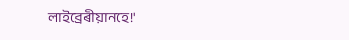লাইব্ৰেৰীয়ানহে!'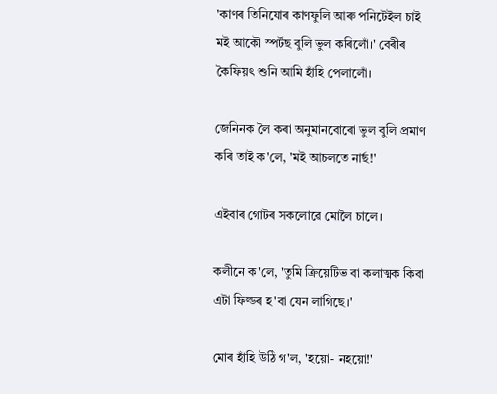'কাণৰ তিনিযোৰ কাণফুলি আৰু পনিটেইল চাই মই আকৌ স্পৰ্টছ বুলি ভুল কৰিলোঁ।' বেৰীৰ কৈফিয়ৎ শুনি আমি হাঁহি পেলালোঁ।

জেনিনক লৈ কৰা অনুমানবোৰো ভুল বুলি প্ৰমাণ কৰি তাই ক'লে, 'মই আচলতে নাৰ্ছ!'

এইবাৰ গোটৰ সকলোৱে মোলৈ চালে।

কলীনে ক'লে, 'তুমি ক্ৰিয়েটিভ বা কলাত্মক কিবা এটা ফিল্ডৰ হ'বা যেন লাগিছে।'

মোৰ হাঁহি উঠি গ'ল, 'হয়ো- নহয়ো!'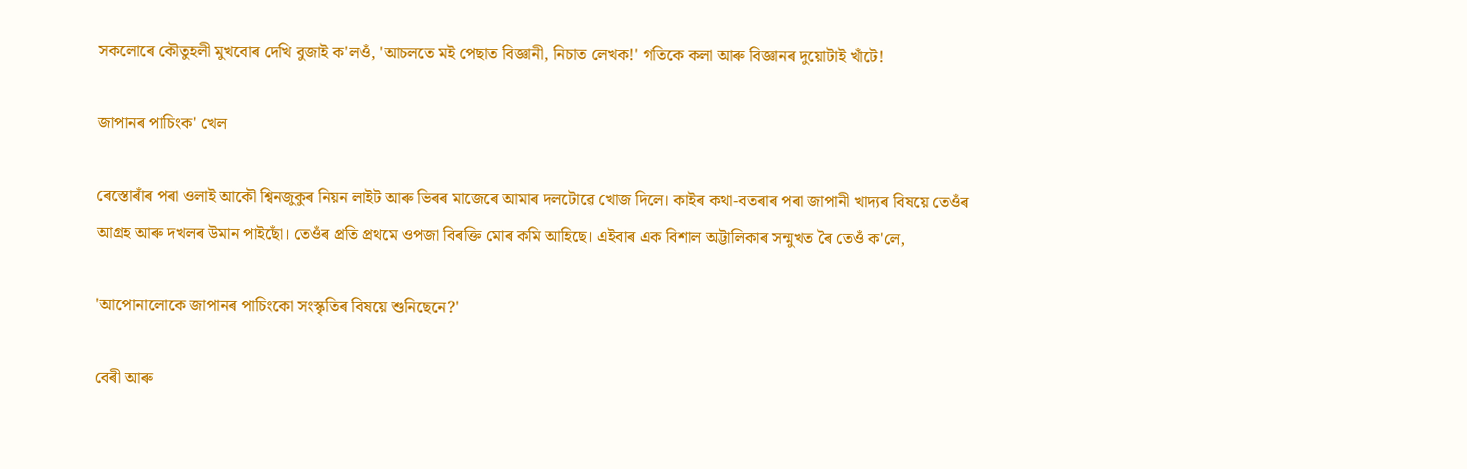সকলোৰে কৌতুহলী মুখবোৰ দেখি বুজাই ক'লওঁ, 'আচলতে মই পেছাত বিজ্ঞানী, নিচাত লেখক!' গতিকে কলা আৰু বিজ্ঞানৰ দুয়োটাই খাঁটে!

জাপানৰ পাচিংক' খেল

ৰেস্তোৰাঁৰ পৰা ওলাই আকৌ শ্বিনজুকুৰ নিয়ন লাইট আৰু ভিৰৰ মাজেৰে আমাৰ দলটোৱে খোজ দিলে। কাইৰ কথা-বতৰাৰ পৰা জাপানী খাদ্যৰ বিষয়ে তেওঁৰ আগ্ৰহ আৰু দখলৰ উমান পাইছোঁ। তেওঁৰ প্ৰতি প্ৰথমে ওপজা বিৰক্তি মোৰ কমি আহিছে। এইবাৰ এক বিশাল অট্টালিকাৰ সন্মুখত ৰৈ তেওঁ ক'লে,

'আপোনালোকে জাপানৰ পাচিংকো সংস্কৃতিৰ বিষয়ে শুনিছেনে?'

বেৰী আৰু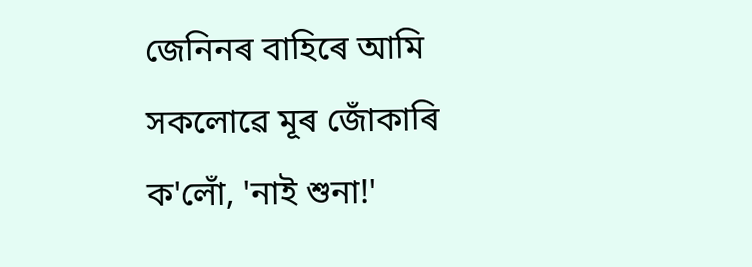জেনিনৰ বাহিৰে আমি সকলোৱে মূৰ জোঁকাৰি ক'লোঁ, 'নাই শুনা!'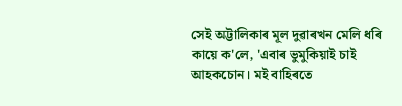সেই অট্টালিকাৰ মূল দুৱাৰখন মেলি ধৰি কায়ে ক'লে, 'এবাৰ ভুমুকিয়াই চাই আহকচোন। মই বাহিৰতে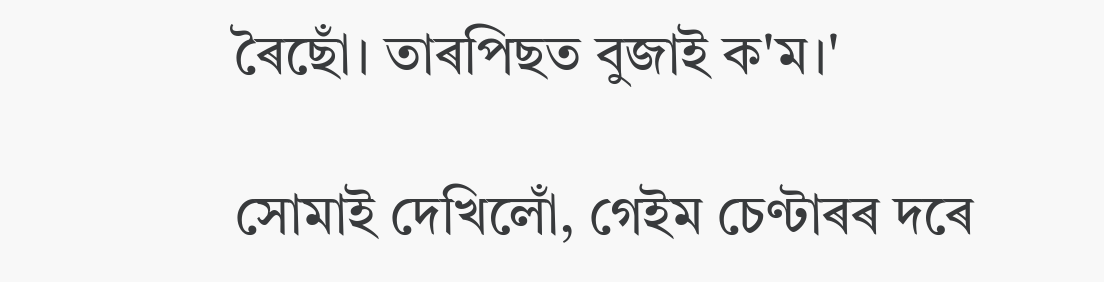ৰৈছোঁ। তাৰপিছত বুজাই ক'ম।'

সোমাই দেখিলোঁ, গেইম চেণ্টাৰৰ দৰে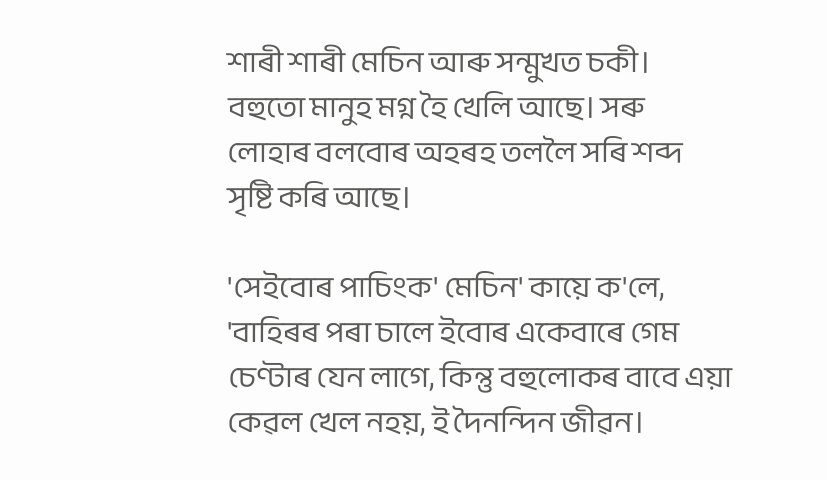শাৰী শাৰী মেচিন আৰু সন্মুখত চকী। বহুতো মানুহ মগ্ন হৈ খেলি আছে। সৰু লোহাৰ বলবোৰ অহৰহ তললৈ সৰি শব্দ সৃষ্টি কৰি আছে।

'সেইবোৰ পাচিংক' মেচিন' কায়ে ক'লে, 'বাহিৰৰ পৰা চালে ইবোৰ একেবাৰে গেম চেণ্টাৰ যেন লাগে, কিন্তু বহুলোকৰ বাবে এয়া কেৱল খেল নহয়, ই দৈনন্দিন জীৱন।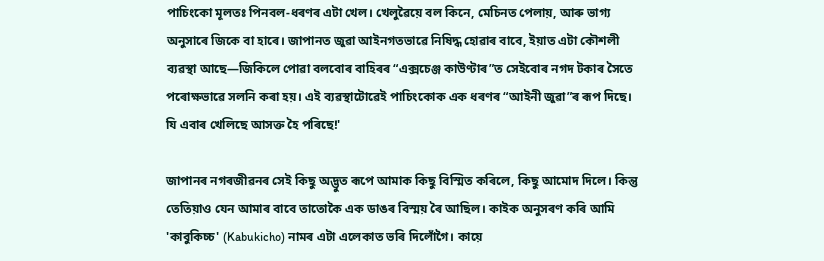পাচিংকো মূলতঃ পিনবল-ধৰণৰ এটা খেল। খেলুৱৈয়ে বল কিনে, মেচিনত পেলায়, আৰু ভাগ্য অনুসাৰে জিকে বা হাৰে। জাপানত জুৱা আইনগতভাৱে নিষিদ্ধ হোৱাৰ বাবে, ইয়াত এটা কৌশলী ব্যৱস্থা আছে—জিকিলে পোৱা বলবোৰ বাহিৰৰ “এক্সচেঞ্জ কাউণ্টাৰ”ত সেইবোৰ নগদ টকাৰ সৈতে পৰোক্ষভাৱে সলনি কৰা হয়। এই ব্যৱস্থাটোৱেই পাচিংকোক এক ধৰণৰ “আইনী জুৱা”ৰ ৰূপ দিছে। যি এবাৰ খেলিছে আসক্ত হৈ পৰিছে!'

জাপানৰ নগৰজীৱনৰ সেই কিছু অদ্ভুত ৰূপে আমাক কিছু বিস্মিত কৰিলে, কিছু আমোদ দিলে। কিন্তু তেতিয়াও যেন আমাৰ বাবে তাতোকৈ এক ডাঙৰ বিস্ময় ৰৈ আছিল। কাইক অনুসৰণ কৰি আমি 'কাবুকিচ্চ' (Kabukicho) নামৰ এটা এলেকাত ভৰি দিলোঁগৈ। কায়ে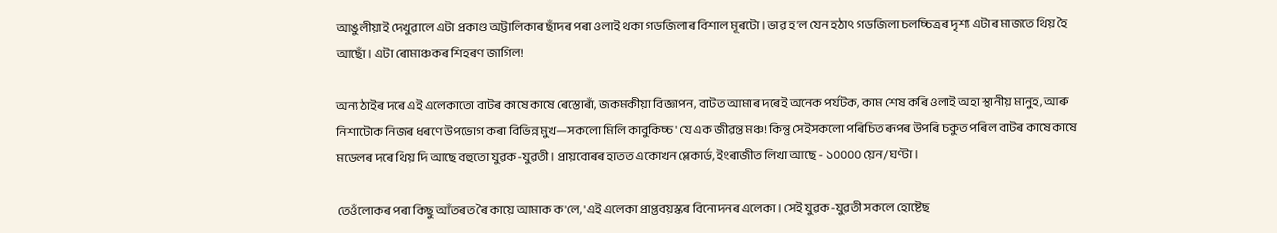আঙুলীয়াই দেখুৱালে এটা প্ৰকাণ্ড অট্টালিকাৰ ছাঁদৰ পৰা ওলাই থকা গডজিলাৰ বিশাল মূৰটো। ভাৱ হ'ল যেন হঠাৎ গডজিলা চলচ্চিত্ৰৰ দৃশ্য এটাৰ মাজতে থিয় হৈ আছোঁ। এটা ৰোমাঞ্চকৰ শিহৰণ জাগিল!

অন্য ঠাইৰ দৰে এই এলেকাতো বাটৰ কাষে কাষে ৰেস্তোৰাঁ, জকমকীয়া বিজ্ঞাপন, বাটত আমাৰ দৰেই অনেক পৰ্যটক, কাম শেষ কৰি ওলাই অহা স্থানীয় মানুহ, আৰু নিশাটোক নিজৰ ধৰণে উপভোগ কৰা বিভিন্ন মুখ—সকলো মিলি কাবুকিচ্চ' যে এক জীৱন্ত মঞ্চ! কিন্তু সেইসকলো পৰিচিত ৰূপৰ উপৰি চকুত পৰিল বাটৰ কাষে কাষে মডেলৰ দৰে থিয় দি আছে বহুতো যুৱক-যুৱতী। প্ৰায়বোৰৰ হাতত একোখন প্লেকাৰ্ড, ইংৰাজীত লিখা আছে - ১০০০০ য়েন/ঘণ্টা।

তেওঁলোকৰ পৰা কিছু আঁতৰত ৰৈ কায়ে আমাক ক'লে, 'এই এলেকা প্ৰাপ্তবয়স্কৰ বিনোদনৰ এলেকা। সেই যুৱক-যুৱতী সকলে হোষ্টেছ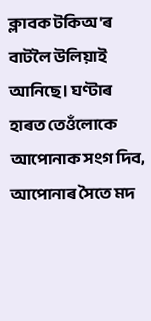ক্লাবক টকিঅ'ৰ বাটলৈ উলিয়াই আনিছে। ঘণ্টাৰ হাৰত তেওঁলোকে আপোনাক সংগ দিব, আপোনাৰ সৈতে মদ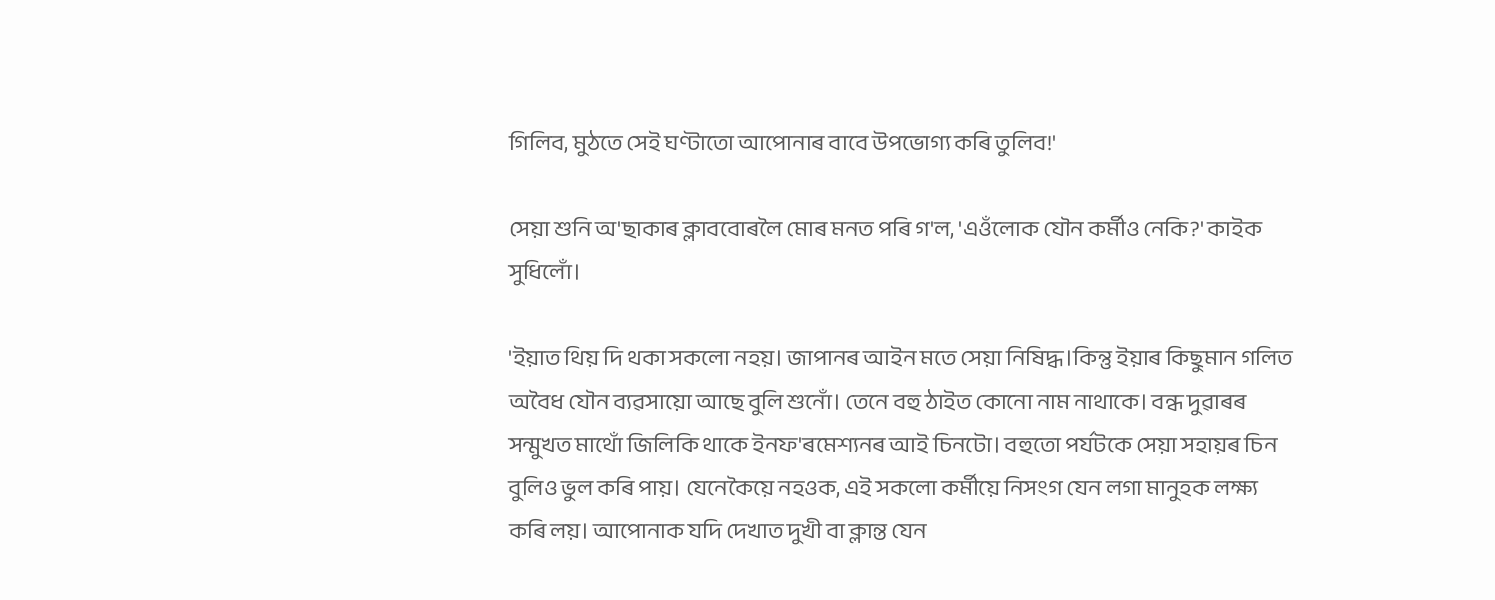গিলিব, মুঠতে সেই ঘণ্টাতো আপোনাৰ বাবে উপভোগ্য কৰি তুলিব!'

সেয়া শুনি অ'ছাকাৰ ক্লাববোৰলৈ মোৰ মনত পৰি গ'ল, 'এওঁলোক যৌন কৰ্মীও নেকি?' কাইক সুধিলোঁ।

'ইয়াত থিয় দি থকা সকলো নহয়। জাপানৰ আইন মতে সেয়া নিষিদ্ধ।কিন্তু ইয়াৰ কিছুমান গলিত অবৈধ যৌন ব্যৱসায়ো আছে বুলি শুনোঁ। তেনে বহু ঠাইত কোনো নাম নাথাকে। বন্ধ দুৱাৰৰ সন্মুখত মাথোঁ জিলিকি থাকে ইনফ'ৰমেশ্যনৰ আই চিনটো। বহুতো পৰ্যটকে সেয়া সহায়ৰ চিন বুলিও ভুল কৰি পায়। যেনেকৈয়ে নহওক, এই সকলো কৰ্মীয়ে নিসংগ যেন লগা মানুহক লক্ষ্য কৰি লয়। আপোনাক যদি দেখাত দুখী বা ক্লান্ত যেন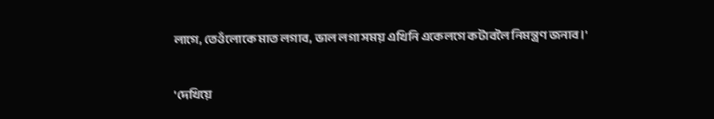লাগে, তেওঁলোকে মাত লগাব, ভাল লগা সময় এখিনি একেলগে কটাবলৈ নিমন্ত্ৰণ জনাব।'

'দেখিয়ে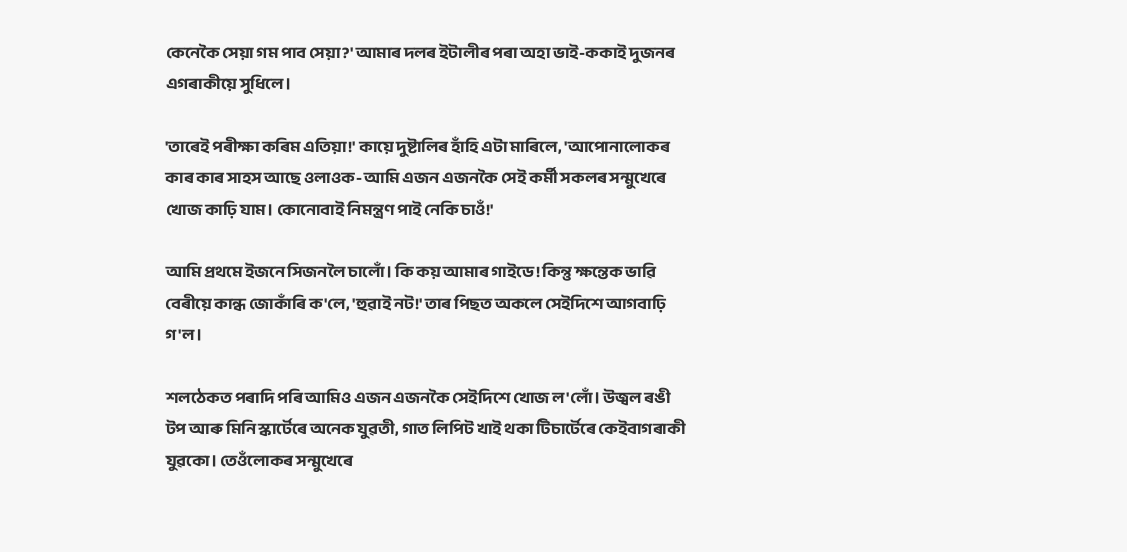কেনেকৈ সেয়া গম পাব সেয়া?' আমাৰ দলৰ ইটালীৰ পৰা অহা ভাই-ককাই দুজনৰ এগৰাকীয়ে সুধিলে।

'তাৰেই পৰীক্ষা কৰিম এতিয়া!' কায়ে দুষ্টালিৰ হাঁহি এটা মাৰিলে, 'আপোনালোকৰ কাৰ কাৰ সাহস আছে ওলাওক- আমি এজন এজনকৈ সেই কৰ্মী সকলৰ সন্মুখেৰে খোজ কাঢ়ি যাম। কোনোবাই নিমন্ত্ৰণ পাই নেকি চাওঁ!'

আমি প্ৰথমে ইজনে সিজনলৈ চালোঁ। কি কয় আমাৰ গাইডে! কিন্তু ক্ষন্তেক ভাৱি বেৰীয়ে কান্ধ জোকাঁৰি ক'লে, 'হুৱাই নট!' তাৰ পিছত অকলে সেইদিশে আগবাঢ়ি গ'ল।

শলঠেকত পৰাদি পৰি আমিও এজন এজনকৈ সেইদিশে খোজ ল'লোঁ। উজ্বল ৰঙী টপ আৰু মিনি স্কাৰ্টেৰে অনেক যুৱতী, গাত লিপিট খাই থকা টিচাৰ্টেৰে কেইবাগৰাকী যুৱকো। তেওঁলোকৰ সন্মুখেৰে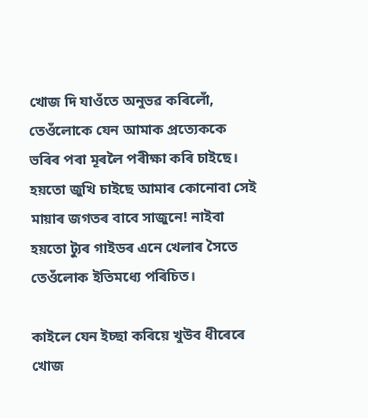খোজ দি যাওঁতে অনুভৱ কৰিলোঁ, তেওঁলোকে যেন আমাক প্ৰত্যেককে ভৰিৰ পৰা মূৰলৈ পৰীক্ষা কৰি চাইছে। হয়তো জুখি চাইছে আমাৰ কোনোবা সেই মায়াৰ জগতৰ বাবে সাজুনে! নাইবা হয়তো ট্যুৰ গাইডৰ এনে খেলাৰ সৈতে তেওঁলোক ইতিমধ্যে পৰিচিত।

কাইলে যেন ইচ্ছা কৰিয়ে খুউব ধীৰেৰে খোজ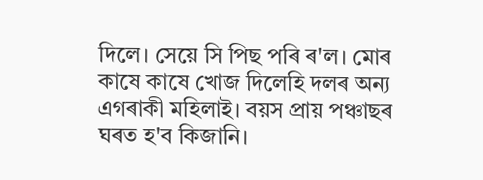দিলে। সেয়ে সি পিছ পৰি ৰ'ল। মোৰ কাষে কাষে খোজ দিলেহি দলৰ অন্য এগৰাকী মহিলাই। বয়স প্ৰায় পঞ্চাছৰ ঘৰত হ'ব কিজানি।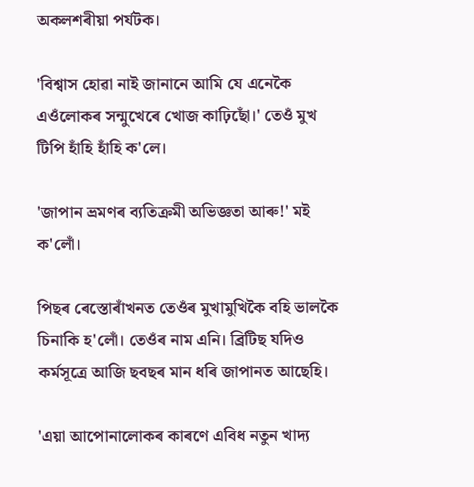অকলশৰীয়া পৰ্যটক।

'বিশ্বাস হোৱা নাই জানানে আমি যে এনেকৈ এওঁলোকৰ সন্মুখেৰে খোজ কাঢ়িছোঁ।' তেওঁ মুখ টিপি হাঁহি হাঁহি ক'লে।

'জাপান ভ্ৰমণৰ ব্যতিক্ৰমী অভিজ্ঞতা আৰু!' মই ক'লোঁ।

পিছৰ ৰেস্তোৰাঁখনত তেওঁৰ মুখামুখিকৈ বহি ভালকৈ চিনাকি হ'লোঁ। তেওঁৰ নাম এনি। ব্ৰিটিছ যদিও কৰ্মসূত্ৰে আজি ছবছৰ মান ধৰি জাপানত আছেহি।

'এয়া আপোনালোকৰ কাৰণে এবিধ নতুন খাদ্য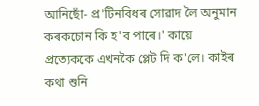আনিছোঁ- প্ৰ'টিনবিধৰ সোৱাদ লৈ অনুমান কৰকচোন কি হ'ব পাৰে।' কায়ে প্ৰত্যেককে এখনকৈ প্লেট দি ক'লে। কাইৰ কথা শুনি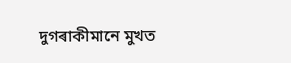দুগৰাকীমানে মুখত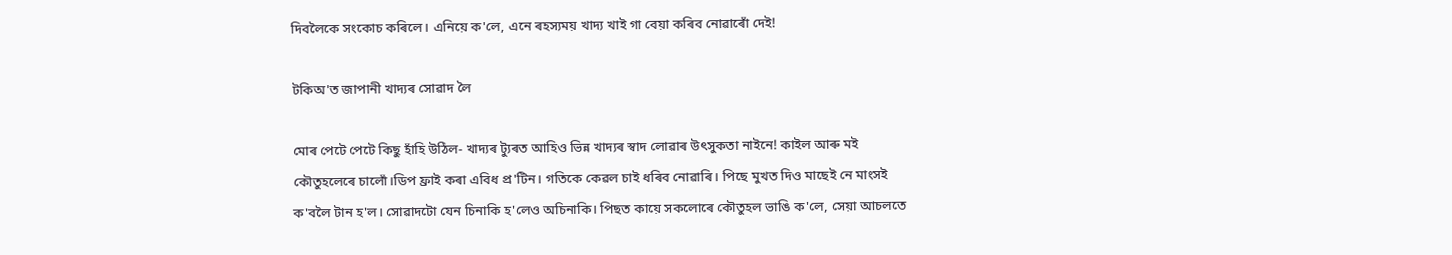দিবলৈকে সংকোচ কৰিলে। এনিয়ে ক'লে, এনে ৰহস্যময় খাদ্য খাই গা বেয়া কৰিব নোৱাৰোঁ দেই!

টকিঅ'ত জাপানী খাদ্যৰ সোৱাদ লৈ

মোৰ পেটে পেটে কিছু হাঁহি উঠিল- খাদ্যৰ ট্যুৰত আহিও ভিন্ন খাদ্যৰ স্বাদ লোৱাৰ উৎসুকতা নাইনে! কাইল আৰু মই কৌতুহলেৰে চালোঁ।ডিপ ফ্ৰাই কৰা এবিধ প্ৰ'টিন। গতিকে কেৱল চাই ধৰিব নোৱাৰি। পিছে মুখত দিও মাছেই নে মাংসই ক'বলৈ টান হ'ল। সোৱাদটো যেন চিনাকি হ'লেও অচিনাকি। পিছত কায়ে সকলোৰে কৌতুহল ভাঙি ক'লে, সেয়া আচলতে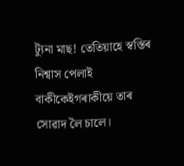ট্যুনা মাছ! তেতিয়াহে স্বস্তিৰ নিশ্বাস পেলাই বাকীকেইগৰাকীয়ে তাৰ সোৱাদ লৈ চালে।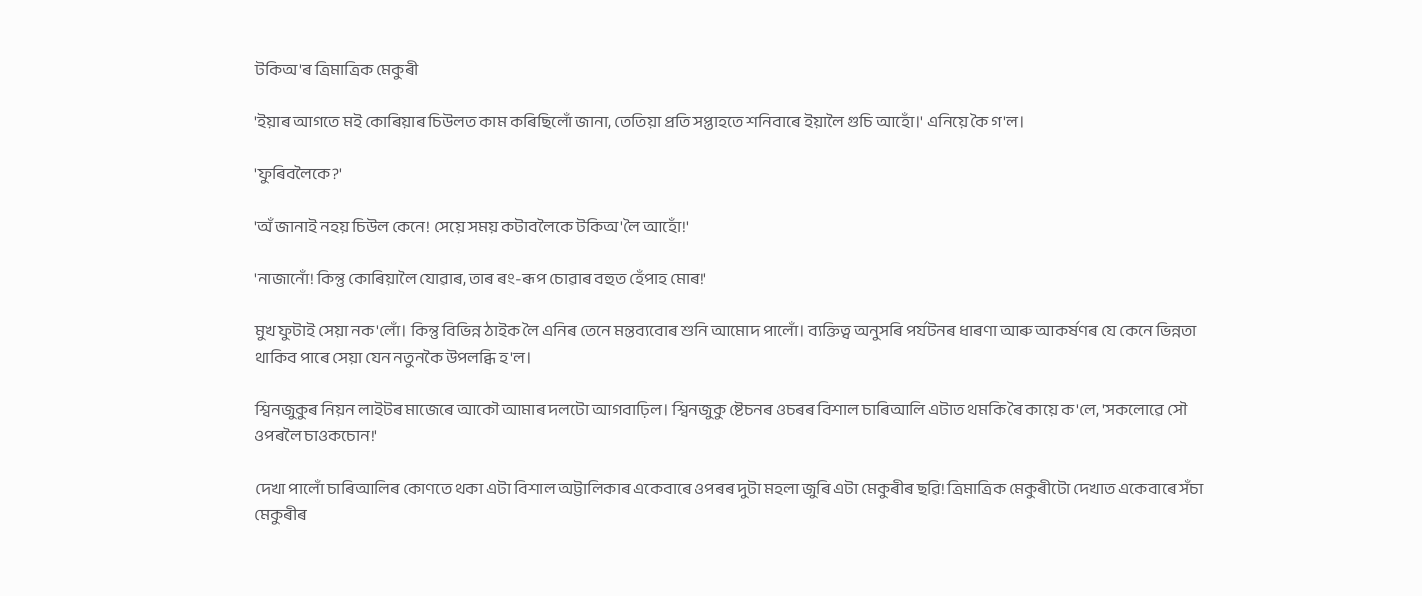টকিঅ'ৰ ত্ৰিমাত্ৰিক মেকুৰী

'ইয়াৰ আগতে মই কোৰিয়াৰ চিউলত কাম কৰিছিলোঁ জানা, তেতিয়া প্ৰতি সপ্তাহতে শনিবাৰে ইয়ালৈ গুচি আহোঁ।' এনিয়ে কৈ গ'ল।

'ফুৰিবলৈকে?'

'অঁ জানাই নহয় চিউল কেনে! সেয়ে সময় কটাবলৈকে টকিঅ'লৈ আহোঁ!'

'নাজানোঁ! কিন্তু কোৰিয়ালৈ যোৱাৰ, তাৰ ৰং-ৰূপ চোৱাৰ বহুত হেঁপাহ মোৰ!'

মুখ ফুটাই সেয়া নক'লোঁ। কিন্তু বিভিন্ন ঠাইক লৈ এনিৰ তেনে মন্তব্যবোৰ শুনি আমোদ পালোঁ। ব্যক্তিত্ব অনুসৰি পৰ্যটনৰ ধাৰণা আৰু আকৰ্ষণৰ যে কেনে ভিন্নতা থাকিব পাৰে সেয়া যেন নতুনকৈ উপলব্ধি হ'ল।

শ্বিনজুকুৰ নিয়ন লাইটৰ মাজেৰে আকৌ আমাৰ দলটো আগবাঢ়িল। শ্বিনজুকু ষ্টেচনৰ ওচৰৰ বিশাল চাৰিআলি এটাত থমকি ৰৈ কায়ে ক'লে, 'সকলোৱে সৌ ওপৰলৈ চাওকচোন!'

দেখা পালোঁ চাৰিআলিৰ কোণতে থকা এটা বিশাল অট্টালিকাৰ একেবাৰে ওপৰৰ দুটা মহলা জুৰি এটা মেকুৰীৰ ছৱি! ত্ৰিমাত্ৰিক মেকুৰীটো দেখাত একেবাৰে সঁচা মেকুৰীৰ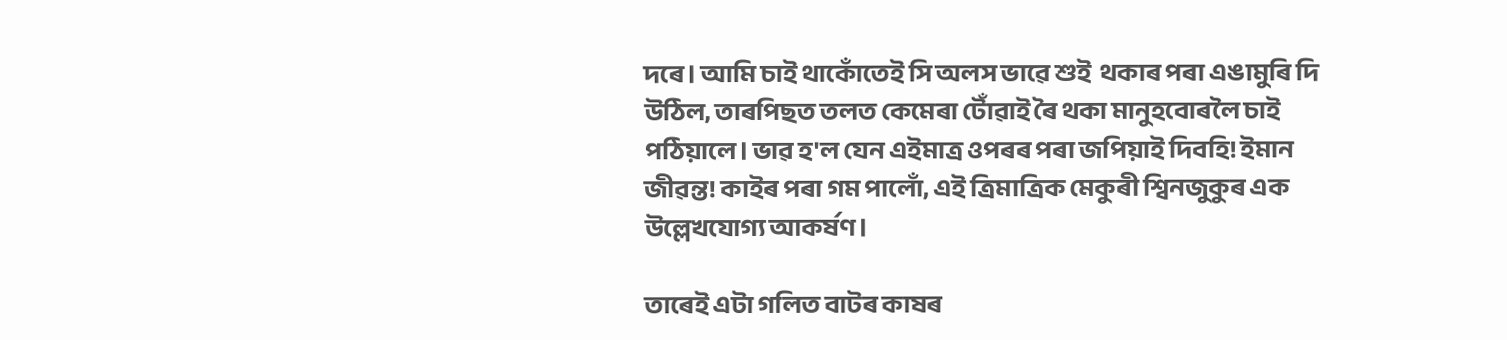দৰে। আমি চাই থাকোঁতেই সি অলস ভাৱে শুই  থকাৰ পৰা এঙামুৰি দি উঠিল, তাৰপিছত তলত কেমেৰা টোঁৱাই ৰৈ থকা মানুহবোৰলৈ চাই পঠিয়ালে। ভাৱ হ'ল যেন এইমাত্ৰ ওপৰৰ পৰা জপিয়াই দিবহি! ইমান জীৱন্ত! কাইৰ পৰা গম পালোঁ, এই ত্ৰিমাত্ৰিক মেকুৰী শ্বিনজুকুৰ এক উল্লেখযোগ্য আকৰ্ষণ।

তাৰেই এটা গলিত বাটৰ কাষৰ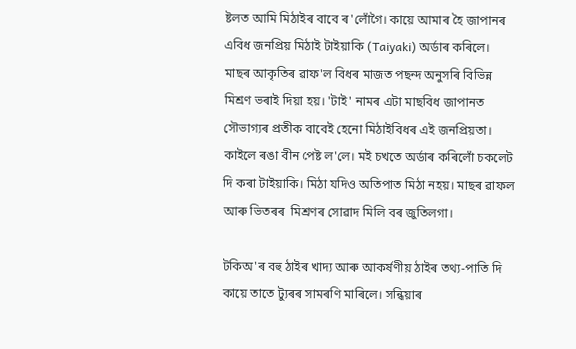ষ্টলত আমি মিঠাইৰ বাবে ৰ'লোঁগৈ। কায়ে আমাৰ হৈ জাপানৰ এবিধ জনপ্ৰিয় মিঠাই টাইয়াকি (Taiyaki) অৰ্ডাৰ কৰিলে। মাছৰ আকৃতিৰ ৱাফ'ল বিধৰ মাজত পছন্দ অনুসৰি বিভিন্ন মিশ্ৰণ ভৰাই দিয়া হয়। 'টাই' নামৰ এটা মাছবিধ জাপানত সৌভাগ্যৰ প্ৰতীক বাবেই হেনো মিঠাইবিধৰ এই জনপ্ৰিয়তা। কাইলে ৰঙা বীন পেষ্ট ল'লে। মই চখতে অৰ্ডাৰ কৰিলোঁ চকলেট দি কৰা টাইয়াকি। মিঠা যদিও অতিপাত মিঠা নহয়। মাছৰ ৱাফল আৰু ভিতৰৰ  মিশ্ৰণৰ সোৱাদ মিলি বৰ জুতিলগা।

টকিঅ'ৰ বহু ঠাইৰ খাদ্য আৰু আকৰ্ষণীয় ঠাইৰ তথ্য-পাতি দি কায়ে তাতে ট্যুৰৰ সামৰণি মাৰিলে। সন্ধিয়াৰ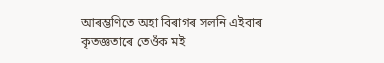আৰম্ভণিতে অহা বিৰাগৰ সলনি এইবাৰ কৃতজ্ঞতাৰে তেওঁক মই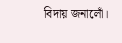বিদায় জনালোঁ।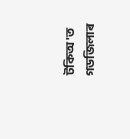টকিঅ'ত গডজিলাৰ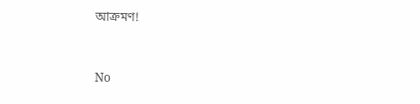আক্ৰমণ!


No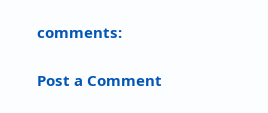comments:

Post a Comment